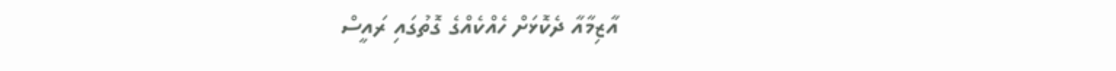އާޒިމާއާ ދެކޮޅަށް ހެއްކެއްގެ ގޮތުގައި ރައީސް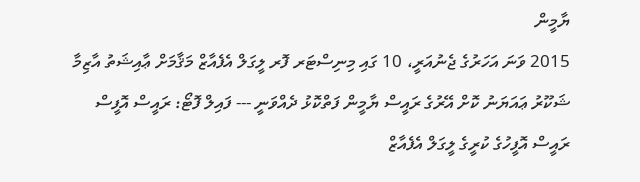ޔާމީން
2015 ވަނަ އަހަރުގެ ޖެނުއަރީ، 10 ގައި މިނިސްޓަރ ފޮރ ލީގަލް އެފެއާޒް މަޤާމަށް ޢާއިޝަތު އާޒިމާ ޝަކޫރު ޢައަޔަނު ކޮށް އޭރުގެ ރައީސް ޔާމީން ފަތްކޮޅު ދެއްވަނީ --- ފައިލް ފޮޓޯ: ރައީސް އޮފީސް
ރައީސް އޮފީހުގެ ކުރީގެ ލީގަލް އެފެއާޒް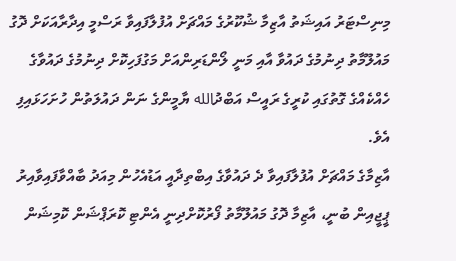މިނިސްޓަރު އައިޝަތު އާޒިމާ ޝުކޫރުގެ މައްޗަށް އުފުލާފައިވާ ރަސްމީ އިދާރާއަކަށް ދޮގު މައުލޫމާތު ދިނުމުގެ ދައުވާ އާއި މަނީ ލޯންޑަރިންއަށް މަގުފަހިކޮށް ދިނުމުގެ ދައުވާގެ ހެއްކެއްގެ ގޮތުގައި ކުރީގެ ރައީސް އަބްދުالله ޔާމީންގެ ނަން ދައުލަތުން ހުށަހަޅައިފި އެވެ.
އާޒިމާގެ މައްޗަށް އުފުލާފައިވާ ދެ ދައުވާގެ އިބްތިދާއީ އަޑުއެހުން މިއަދު ބާއްވާފައިވާއިރު ޕީޖީއިން ބުނީ، އާޒިމާ ދޮގު މައުލޫމާތު ފޯރުކޮށްދިނީ އެންޓި ކޮރަޕްޝަން ކޮމިޝަން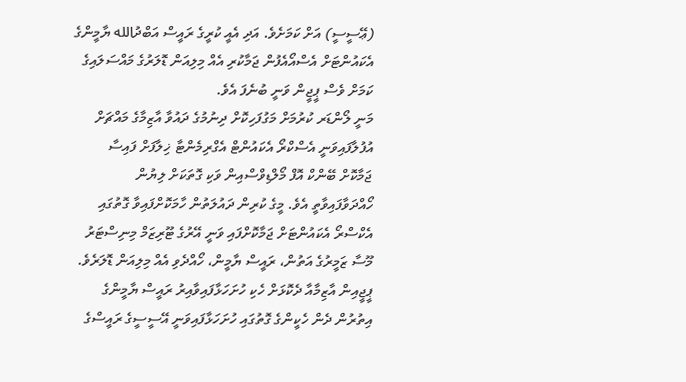(ޢޭސީސީ) އަށް ކަމަށެވެ. އަދި އެއީ ކުރީގެ ރައީސް އަބްދުالله ޔާމީންގެ އެކައުންޓަށް އެސްއޯއެފުން ޖަމާކުރި އެއް މިލިއަން ޑޮލަރުގެ މައްސަލައިގެ ކަމަށް ވެސް ޕީޖީން ވަނީ ބުނެފަ އެވެ.
މަނީ ލޯންޑަރ ކުރުމަށް މަގުފަހިކޮށް ދިނުމުގެ ދައުވާ އާޒިމާގެ މައްޗަށް އުފުލާފައިވަނީ އެސްކްރޯ އެކައުންޓް އެގްރިމެންޓާ ޚިލާފަށް ފައިސާ ޖަމާކޮށް ބޭންކް އޮފް މޯލްޑިވްސްއިން ވަކި ގޮތަކަށް ލިޔުން ހޯއްދަވާފައިވާތީ އެވެ. މީގެ ކުރިން ދައުލަތުން ހާމަކޮށްފައިވާ ގޮތުގައި އެކްސްރޯ އެކައުންޓަށް ޖަމާކޮށްފައި ވަނީ އޭރުގެ ޓޫރިޒަމް މިނިސްޓަރު މޫސާ ޒަމީރުގެ އަތުން، ރައީސް ޔާމީން، ހޯއްދެވި އެއް މިލިއަން ޑޮލަރެވެ.
ޕީޖީއިން އާޒިމާއާ ދެކޮޅަށް ހެކި ހުށަހަޅާފައިވާއިރު ރައީސް ޔާމީންގެ އިތުރުން ދެން ހެކީންގެ ގޮތުގައި ހުށަހަޅާފައިވަނީ އޭސީސީގެ ރައީސްގެ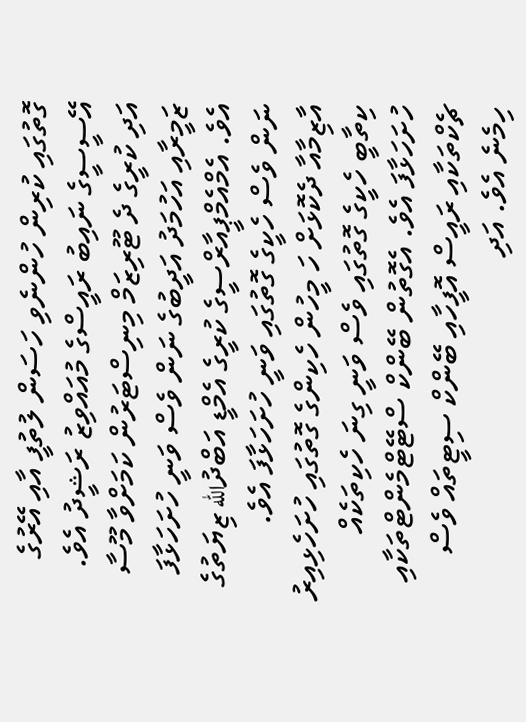ގޮތުގައި ކުރިން ހުންނެވި ހަސަން ލުތުފީ އާއި އޭރުގެ އޭސީސީގެ ނައިބު ރައީސްގެ މުއައްވިޒު ރަޝީދު އެވެ. އަދި ކުރީގެ ދެ ޓޫރިޒަމް މިނިސްޓަރުން ކަމަށްވާ މޫސާ ޒަމީރާއި އަހުމަދު އަދީބުގެ ނަން ވެސް ވަނީ ހުށަހަޅާފަ އެވެ. އެމްއެމްޕީއާރްސީގެ ކުރީގެ އެމްޑީ އަބްދުالله ޒިޔަތުގެ ނަން ވެސް ހެކީގެ ގޮތުގައި ވަނީ ހުށަހަޅާފަ އެވެ.
އާޒިމާއާ ދެކޮޅަށް ހަ މީހުން ހެކިންގެ ގޮތުގައި ހުށަހެޅިއިރު ކިތާބީ ހެކީގެ ގޮތުގައި ވެސް ވަނީ ގިނަ ހެކިތަކެއް ހުށަހަޅާފަ އެވެ. އެގޮތުން ބޭންކް ސްޓޭޓްމެންޓްތަކާއި ޗެކްތަކާއި ރައީސް އޮފީހާއި ބޭންކް ސިޓީތައް ވެސް ހިމެނެ އެވެ. އަދި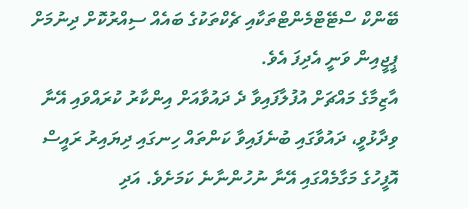ބޭންކް ސްޓޭޓްމެންޓްތަކާއި ޗެކްތަކުގެ ބައެއް ސިއްރުކޮށް ދިނުމަށް ޕީޖީއިން ވަނީ އެދިފަ އެވެ.
އާޒިމާގެ މައްޗަށް އުފުލާފައިވާ ދެ ދައުވާއަށް އިންކާރު ކުރައްވައި އޭނާ ވިދާޅުވީ، ދައުވާގައި ބުނެފައިވާ ކަންތައް ހިނގައި ދިޔައިރު ރައީސް އޮފީހުގެ މަގާމެއްގައި އޭނާ ނުހުންނާނެ ކަމަށެވެ. އަދި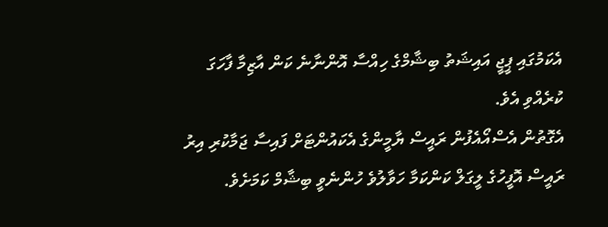އެކަމުގައި ޕީޖީ އައިޝަތު ބިޝާމްގެ ހިއްސާ އޮންނާނެ ކަން އާޒިމާ ފާހަގަ ކުރެއްވި އެވެ.
އެގޮތުން އެސްއޯއެފުން ރައީސް ޔާމީންގެ އެކައުންޓަށް ފައިސާ ޖަމާކުރި އިރު ރައީސް އޮފީހުގެ ލީގަލް ކަންކަމާ ހަވާލުވެ ހުންނެވީ ބިޝާމް ކަމަށެވެ.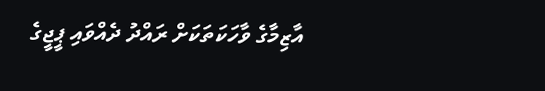އާޒިމާގެ ވާހަކަތަކަށް ރައްދު ދެއްވައި ޕީޖީގެ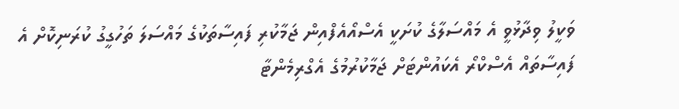ވަކީލު ވިދާޅުވީ އެ މައްސަލާގެ ކުށަކީ އެސްއޯއެފްއިން ޖަމާކުރި ފައިސާތަކުގެ މައްސަލަ ތަހުގީގު ކުރަނިކޮށް އެ ފައިސާތައް އެސްކްރޯ އެކައުންޓަށް ޖަމާކުރުމުގެ އެގްރިމެންޓާ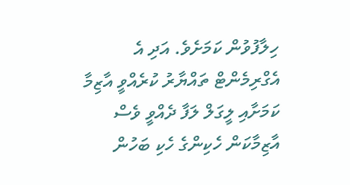ހިލާފުވުން ކަމަށެވެ. އަދި އެ އެގްރިމެންޓް ތައްޔާރު ކުރެއްވީ އާޒިމާ ކަމަށާއި ލީގަލް ލަފާ ދެއްވީ ވެސް އާޒިމާކަން ހެކިންގެ ހެކި ބަހުން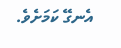އެނގޭ ކަމަށެވެ.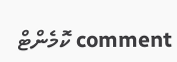comment ކޮމެންޓް